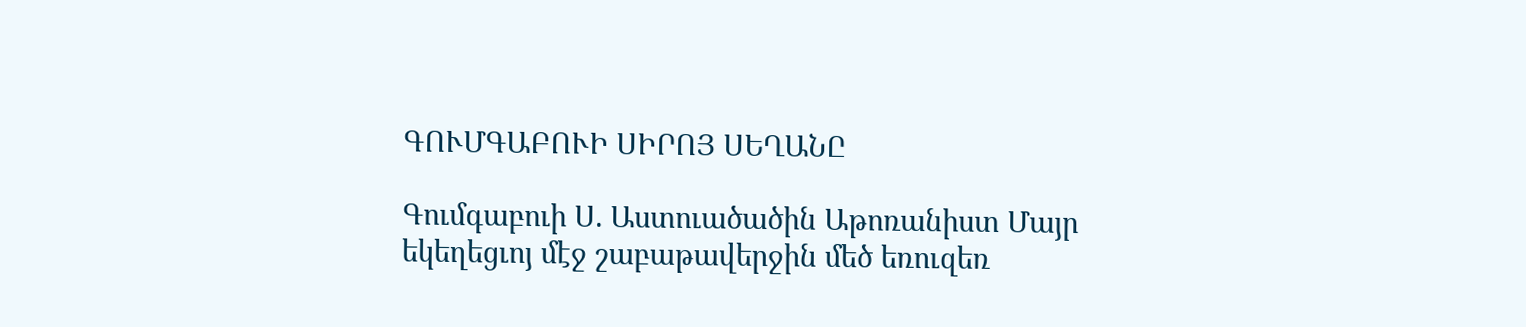ԳՈՒՄԳԱԲՈՒԻ ՍԻՐՈՅ ՍԵՂԱՆԸ

Գումգաբուի Ս. Աստուածածին Աթոռանիստ Մայր եկեղեցւոյ մէջ շաբաթավերջին մեծ եռուզեռ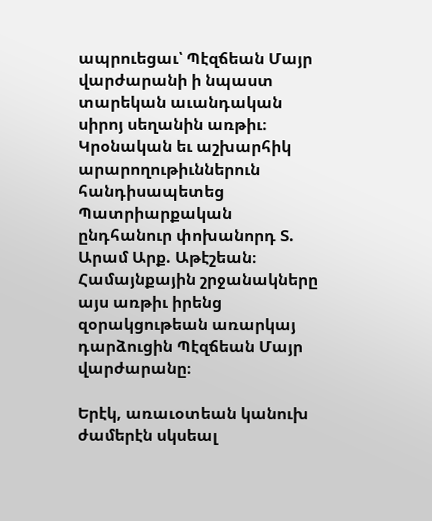ապրուեցաւ՝ Պէզճեան Մայր վարժարանի ի նպաստ տարեկան աւանդական սիրոյ սեղանին առթիւ։ Կրօնական եւ աշխարհիկ արարողութիւններուն հանդիսապետեց Պատրիարքական ընդհանուր փոխանորդ Տ. Արամ Արք. Աթէշեան։ Համայնքային շրջանակները այս առթիւ իրենց զօրակցութեան առարկայ դարձուցին Պէզճեան Մայր վարժարանը։

Երէկ, առաւօտեան կանուխ ժամերէն սկսեալ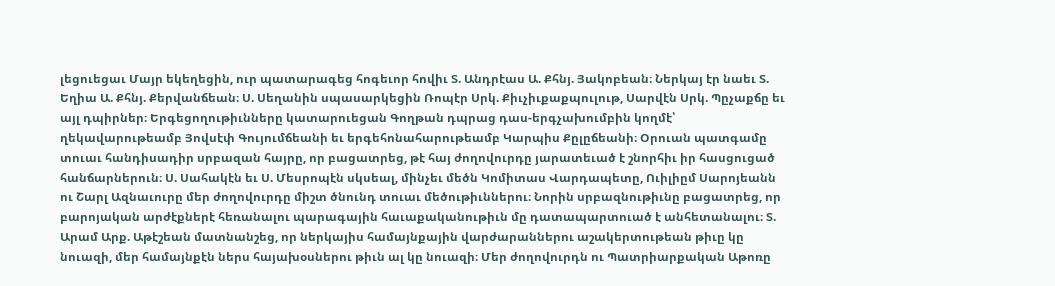լեցուեցաւ Մայր եկեղեցին, ուր պատարագեց հոգեւոր հովիւ Տ. Անդրէաս Ա. Քհնյ. Յակոբեան։ Ներկայ էր նաեւ Տ. Եղիա Ա. Քհնյ. Քերվանճեան։ Ս. Սեղանին սպասարկեցին Ռոպէր Սրկ. Քիւչիւքաքպուլութ, Սարվէն Սրկ. Պըչաքճը եւ այլ դպիրներ։ Երգեցողութիւնները կատարուեցան Գողթան դպրաց դաս-երգչախումբին կողմէ՝ ղեկավարութեամբ Յովսէփ Գույումճեանի եւ երգեհոնահարութեամբ Կարպիս Քըլըճեանի։ Օրուան պատգամը տուաւ հանդիսադիր սրբազան հայրը, որ բացատրեց, թէ հայ ժողովուրդը յարատեւած է շնորհիւ իր հասցուցած հանճարներուն։ Ս. Սահակէն եւ Ս. Մեսրոպէն սկսեալ, մինչեւ մեծն Կոմիտաս Վարդապետը, Ուիլիըմ Սարոյեանն ու Շարլ Ազնաւուրը մեր ժողովուրդը միշտ ծնունդ տուաւ մեծութիւններու։ Նորին սրբազնութիւնը բացատրեց, որ բարոյական արժէքներէ հեռանալու պարագային հաւաքականութիւն մը դատապարտուած է անհետանալու։ Տ. Արամ Արք. Աթէշեան մատնանշեց, որ ներկայիս համայնքային վարժարաններու աշակերտութեան թիւը կը նուազի, մեր համայնքէն ներս հայախօսներու թիւն ալ կը նուազի։ Մեր ժողովուրդն ու Պատրիարքական Աթոռը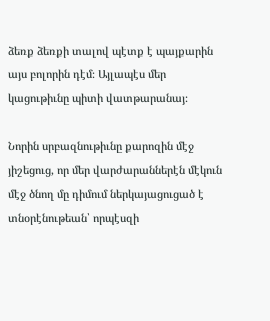ձեռք ձեռքի տալով պէտք է պայքարին այս բոլորին դէմ։ Այլապէս մեր կացութիւնը պիտի վատթարանայ։

Նորին սրբազնութիւնը քարոզին մէջ յիշեցուց, որ մեր վարժարաններէն մէկուն մէջ ծնող մը դիմում ներկայացուցած է տնօրէնութեան՝ որպէսզի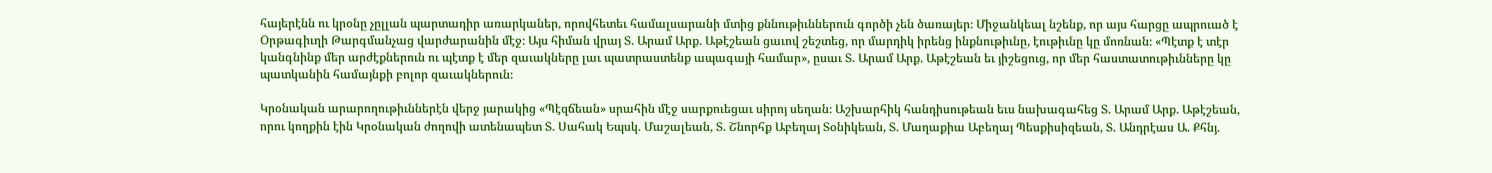հայերէնն ու կրօնը չըլլան պարտադիր առարկաներ, որովհետեւ համալսարանի մտից քննութիւններուն գործի չեն ծառայեր։ Միջանկեալ նշենք, որ այս հարցը ապրուած է Օրթագիւղի Թարգմանչաց վարժարանին մէջ։ Այս հիման վրայ Տ. Արամ Արք. Աթէշեան ցաւով շեշտեց, որ մարդիկ իրենց ինքնութիւնը, էութիւնը կը մոռնան։ «Պէտք է տէր կանգնինք մեր արժէքներուն ու պէտք է մեր զաւակները լաւ պատրաստենք ապագայի համար», ըսաւ Տ. Արամ Արք. Աթէշեան եւ յիշեցուց, որ մեր հաստատութիւնները կը պատկանին համայնքի բոլոր զաւակներուն։

Կրօնական արարողութիւններէն վերջ յարակից «Պէզճեան» սրահին մէջ սարքուեցաւ սիրոյ սեղան։ Աշխարհիկ հանդիսութեան եւս նախագահեց Տ. Արամ Արք. Աթէշեան, որու կողքին էին Կրօնական ժողովի ատենապետ Տ. Սահակ Եպսկ. Մաշալեան, Տ. Շնորհք Աբեղայ Տօնիկեան, Տ. Մաղաքիա Աբեղայ Պեսքիսիզեան, Տ. Անդրէաս Ա. Քհնյ.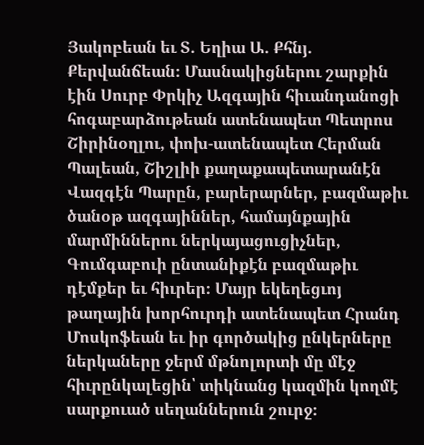Յակոբեան եւ Տ. Եղիա Ա. Քհնյ. Քերվանճեան։ Մասնակիցներու շարքին էին Սուրբ Փրկիչ Ազգային հիւանդանոցի հոգաբարձութեան ատենապետ Պետրոս Շիրինօղլու, փոխ-ատենապետ Հերման Պալեան, Շիշլիի քաղաքապետարանէն Վազգէն Պարըն, բարերարներ, բազմաթիւ ծանօթ ազգայիններ, համայնքային մարմիններու ներկայացուցիչներ, Գումգաբուի ընտանիքէն բազմաթիւ դէմքեր եւ հիւրեր։ Մայր եկեղեցւոյ թաղային խորհուրդի ատենապետ Հրանդ Մոսկոֆեան եւ իր գործակից ընկերները ներկաները ջերմ մթնոլորտի մը մէջ հիւրընկալեցին՝ տիկնանց կազմին կողմէ սարքուած սեղաններուն շուրջ։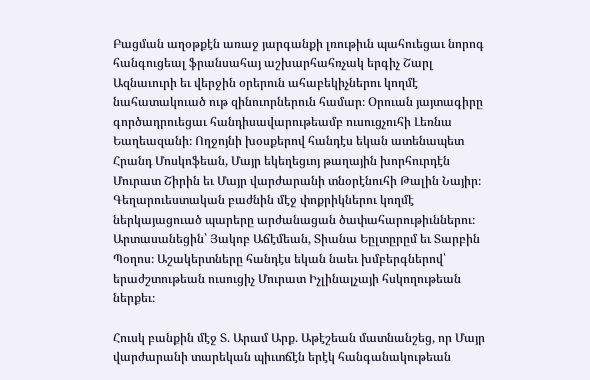Բացման աղօթքէն առաջ յարգանքի լռութիւն պահուեցաւ նորոգ հանգուցեալ ֆրանսահայ աշխարհահռչակ երգիչ Շարլ Ազնաւուրի եւ վերջին օրերուն ահաբեկիչներու կողմէ նահատակուած ութ զինուորներուն համար։ Օրուան յայտագիրը գործադրուեցաւ հանդիսավարութեամբ ուսուցչուհի Լեռնա Եաղեազանի։ Ողջոյնի խօսքերով հանդէս եկան ատենապետ Հրանդ Մոսկոֆեան, Մայր եկեղեցւոյ թաղային խորհուրդէն Մուրատ Շիրին եւ Մայր վարժարանի տնօրէնուհի Թալին Նայիր։ Գեղարուեստական բաժնին մէջ փոքրիկներու կողմէ ներկայացուած պարերը արժանացան ծափահարութիւններու։ Արտասանեցին՝ Յակոբ Աճէմեան, Տիանա Եըլտըրըմ եւ Տարբին Պօղոս։ Աշակերտները հանդէս եկան նաեւ խմբերգներով՝ երաժշտութեան ուսուցիչ Մուրատ Իչլինալչայի հսկողութեան ներքեւ։

Հուսկ բանքին մէջ Տ. Արամ Արք. Աթէշեան մատնանշեց, որ Մայր վարժարանի տարեկան պիւտճէն երէկ հանգանակութեան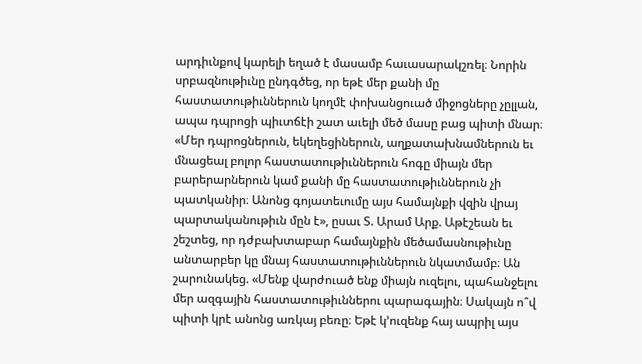արդիւնքով կարելի եղած է մասամբ հաւասարակշռել։ Նորին սրբազնութիւնը ընդգծեց, որ եթէ մեր քանի մը հաստատութիւններուն կողմէ փոխանցուած միջոցները չըլլան, ապա դպրոցի պիւտճէի շատ աւելի մեծ մասը բաց պիտի մնար։ «Մեր դպրոցներուն, եկեղեցիներուն, աղքատախնամներուն եւ մնացեալ բոլոր հաստատութիւններուն հոգը միայն մեր բարերարներուն կամ քանի մը հաստատութիւններուն չի պատկանիր։ Անոնց գոյատեւումը այս համայնքի վզին վրայ պարտականութիւն մըն է», ըսաւ Տ. Արամ Արք. Աթէշեան եւ շեշտեց, որ դժբախտաբար համայնքին մեծամասնութիւնը անտարբեր կը մնայ հաստատութիւններուն նկատմամբ։ Ան շարունակեց. «Մենք վարժուած ենք միայն ուզելու, պահանջելու մեր ազգային հաստատութիւններու պարագային։ Սակայն ո՞վ պիտի կրէ անոնց առկայ բեռը։ Եթէ կ՚ուզենք հայ ապրիլ այս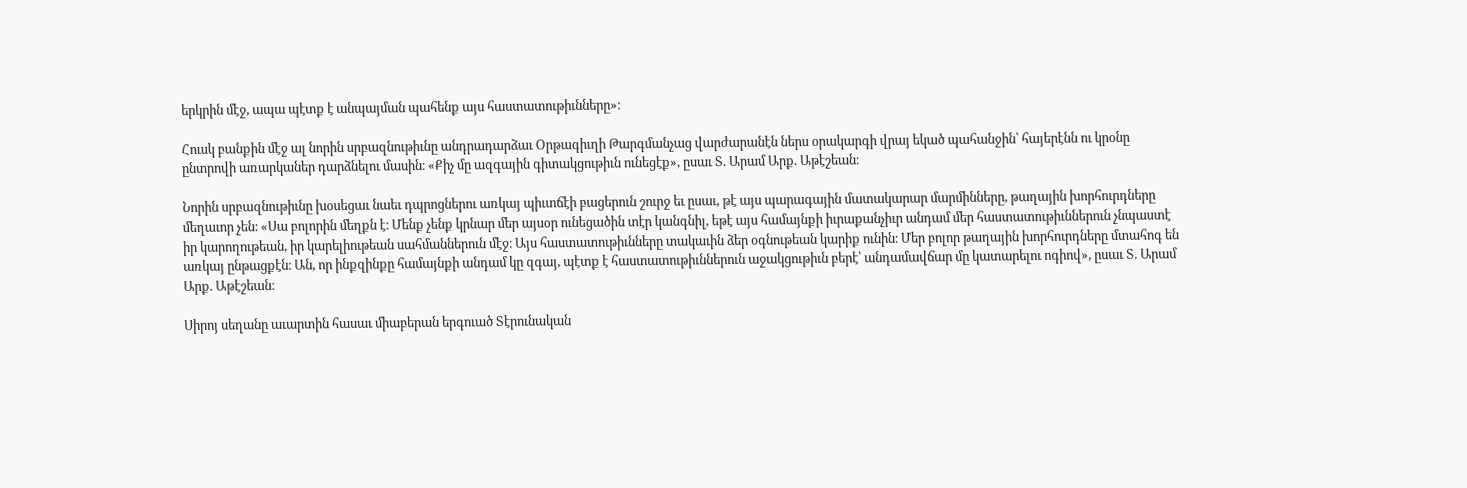երկրին մէջ, ապա պէտք է անպայման պահենք այս հաստատութիւնները»։

Հուսկ բանքին մէջ ալ նորին սրբազնութիւնը անդրադարձաւ Օրթագիւղի Թարգմանչաց վարժարանէն ներս օրակարգի վրայ եկած պահանջին՝ հայերէնն ու կրօնը ընտրովի առարկաներ դարձնելու մասին։ «Քիչ մը ազգային գիտակցութիւն ունեցէք», ըսաւ Տ. Արամ Արք. Աթէշեան։

Նորին սրբազնութիւնը խօսեցաւ նաեւ դպրոցներու առկայ պիւտճէի բացերուն շուրջ եւ ըսաւ, թէ այս պարագային մատակարար մարմինները, թաղային խորհուրդները մեղաւոր չեն։ «Սա բոլորին մեղքն է։ Մենք չենք կրնար մեր այսօր ունեցածին տէր կանգնիլ, եթէ այս համայնքի իւրաքանչիւր անդամ մեր հաստատութիւններուն չնպաստէ իր կարողութեան, իր կարելիութեան սահմաններուն մէջ։ Այս հաստատութիւնները տակաւին ձեր օգնութեան կարիք ունին։ Մեր բոլոր թաղային խորհուրդները մտահոգ են առկայ ընթացքէն։ Ան, որ ինքզինքը համայնքի անդամ կը զգայ, պէտք է հաստատութիւններուն աջակցութիւն բերէ՝ անդամավճար մը կատարելու ոգիով», ըսաւ Տ. Արամ Արք. Աթէշեան։

Սիրոյ սեղանը աւարտին հասաւ միաբերան երգուած Տէրունական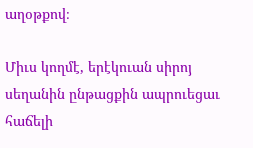աղօթքով։

Միւս կողմէ, երէկուան սիրոյ սեղանին ընթացքին ապրուեցաւ հաճելի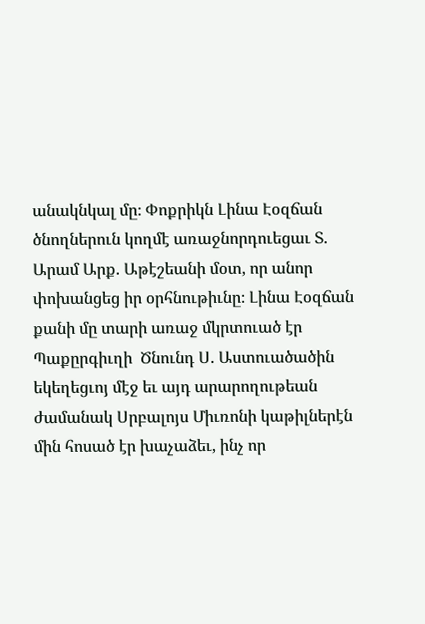անակնկալ մը։ Փոքրիկն Լինա Էօզճան ծնողներուն կողմէ առաջնորդուեցաւ Տ. Արամ Արք. Աթէշեանի մօտ, որ անոր փոխանցեց իր օրհնութիւնը։ Լինա Էօզճան քանի մը տարի առաջ մկրտուած էր Պաքըրգիւղի  Ծնունդ Ս. Աստուածածին եկեղեցւոյ մէջ եւ այդ արարողութեան ժամանակ Սրբալոյս Միւռոնի կաթիլներէն մին հոսած էր խաչաձեւ, ինչ որ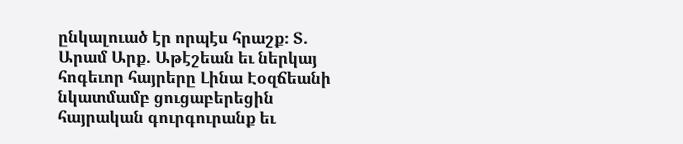ընկալուած էր որպէս հրաշք։ Տ. Արամ Արք. Աթէշեան եւ ներկայ հոգեւոր հայրերը Լինա Էօզճեանի նկատմամբ ցուցաբերեցին հայրական գուրգուրանք եւ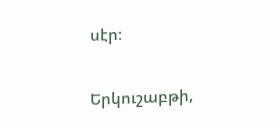սէր։

Երկուշաբթի,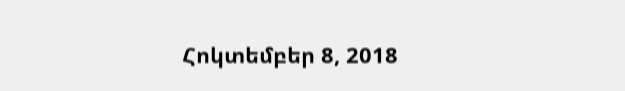Հոկտեմբեր 8, 2018